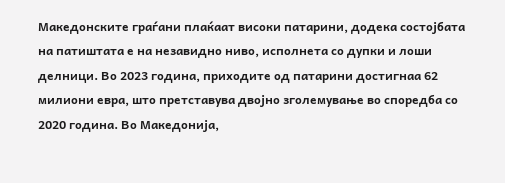Македонските граѓани плаќаат високи патарини, додека состојбата на патиштата е на незавидно ниво, исполнета со дупки и лоши делници. Во 2023 година, приходите од патарини достигнаа 62 милиони евра, што претставува двојно зголемување во споредба со 2020 година. Во Македонија,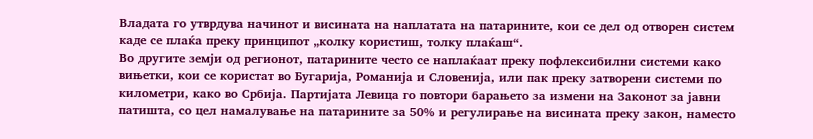Владата го утврдува начинот и висината на наплатата на патарините, кои се дел од отворен систем каде се плаќа преку принципот „колку користиш, толку плаќаш“.
Во другите земји од регионот, патарините често се наплаќаат преку пофлексибилни системи како вињетки, кои се користат во Бугарија, Романија и Словенија, или пак преку затворени системи по километри, како во Србија. Партијата Левица го повтори барањето за измени на Законот за јавни патишта, со цел намалување на патарините за 50% и регулирање на висината преку закон, наместо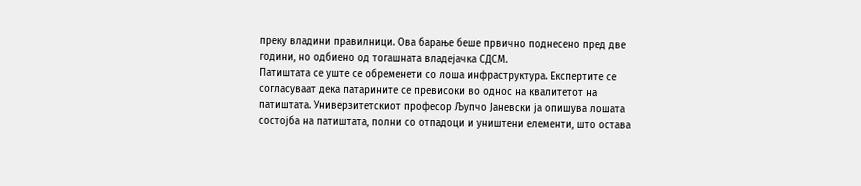преку владини правилници. Ова барање беше првично поднесено пред две години, но одбиено од тогашната владејачка СДСМ.
Патиштата се уште се обременети со лоша инфраструктура. Експертите се согласуваат дека патарините се превисоки во однос на квалитетот на патиштата. Универзитетскиот професор Љупчо Јаневски ја опишува лошата состојба на патиштата, полни со отпадоци и уништени елементи, што остава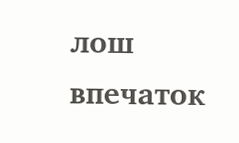лош впечаток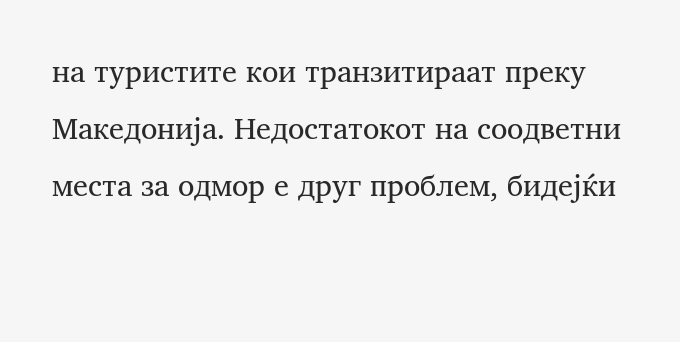на туристите кои транзитираат преку Македонија. Недостатокот на соодветни места за одмор е друг проблем, бидејќи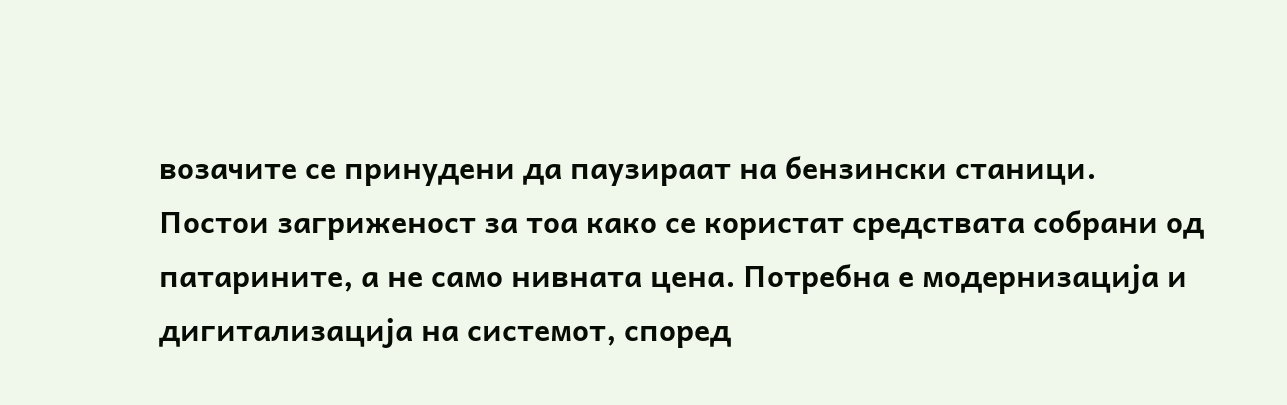возачите се принудени да паузираат на бензински станици.
Постои загриженост за тоа како се користат средствата собрани од патарините, а не само нивната цена. Потребна е модернизација и дигитализација на системот, според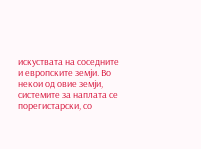искуствата на соседните и европските земји. Во некои од овие земји, системите за наплата се порегистарски, со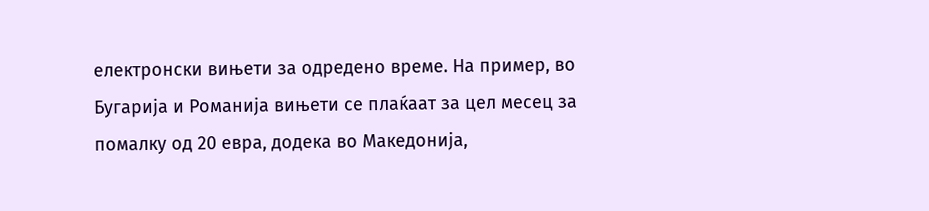електронски вињети за одредено време. На пример, во Бугарија и Романија вињети се плаќаат за цел месец за помалку од 20 евра, додека во Македонија,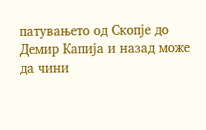патувањето од Скопје до Демир Капија и назад може да чини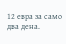12 евра за само два дена.